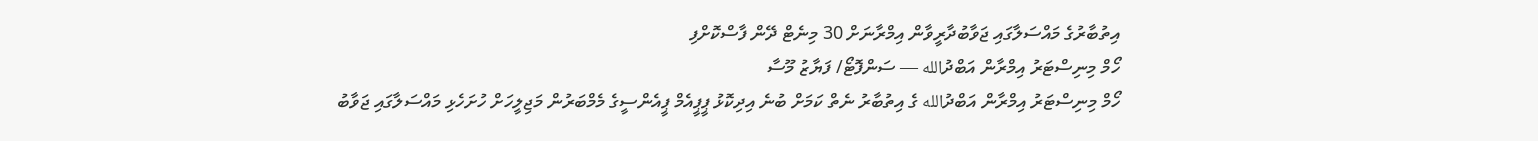އިތުބާރުގެ މައްސަލާގައި ޖަވާބުދާރީވާން އިމްރާނަށް 30 މިނެޓް ދޭން ފާސްކޮށްފި
ހޯމް މިނިސްޓަރު އިމްރާން އަބްދުالله — ސަންފޮޓޯ/ ފަޔާޒު މޫސާ
ހޯމް މިނިސްޓަރު އިމްރާން އަބްދުالله ގެ އިތުބާރު ނެތް ކަމަށް ބުނެ އިދިކޮޅު ޕީޕީއެމް ޕީއެންސީގެ މެމްބަރުން މަޖިލީހަށް ހުށަހެޅި މައްސަލާގައި ޖަވާބު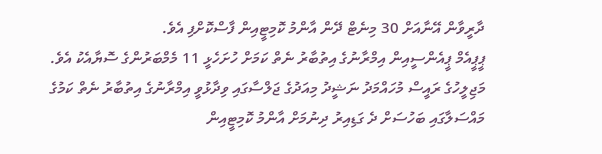ދާރީވާން އޭނާއަށް 30 މިނެޓް ދޭން އާންމު ކޮމިޓީއިން ފާސްކޮށްފި އެވެ.
ޕީޕީއެމް ޕީއެންސީއިން އިމްރާނުގެ އިތުބާރު ނެތް ކަމަށް ހުށަހެޅީ 11 މެމްބަރުންގެ ސޮޔާއެކު އެވެ.
މަޖިލީހުގެ ރައީސް މުހައްމަދު ނަޝީދު މިއަދުގެ ޖަލްސާގައި ވިދާޅުވީ އިމްރާނުގެ އިތުބާރު ނެތް ކަމުގެ މައްސަލާގައި ބަހުސަށް ދެ ގަޑިއިރު ދިނުމަށް އާންމު ކޮމިޓީއިން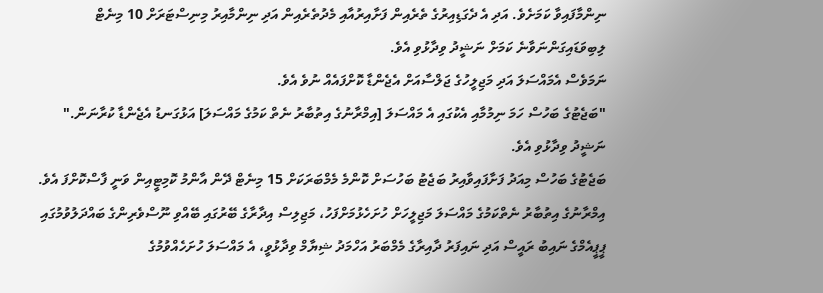ނިންމާފައިވާ ކަމަށެވެ. އަދި އެ ދެގަޑިއިރުގެ ތެރެއިން ފަށާއިރުއާއި މެދުތެރެއިން އަދި ނިންމާއިރު މިނިސްޓަރަށް 10 މިނެޓް ލިބިވަޑައިގަންނަވާނެ ކަމަށް ނަޝީދު ވިދާޅުވި އެވެ.
ނަމަވެސް އެމައްސަލަ އަދި މަޖިލީހުގެ ޖަލްސާއަށް އެޖެންޑާ ކޮށްފައެއް ނުވެ އެވެ.
"ބަޖެޓުގެ ބަހުސް ހަމަ ނިމުމާއި އެކުގައި އެ މައްސަލަ [އިމްރާނުގެ އިތުބާރު ނެތް ކަމުގެ މައްސަލަ] އަޅުގަނޑު އެޖެންޑާ ކުރާނަން." ނަޝީދު ވިދާޅުވި އެވެ.
ބަޖެޓުގެ ބަހުސް މިއަދު ފަށާފައިވާއިރު ބަޖެޓު ބަހުސަށް ކޮންމެ މެމްބަރަކަށް 15 މިނެޓް ދޭން އާންމު ކޮމިޓީއިން ވަނީ ފާސްކޮށްފަ އެވެ.
އިމްރާނުގެ އިތުބާރު ނެތްކަމުގެ މައްސަލަ މަޖިލީހަށް ހުށަހެޅުމަށްފަހު، މަޖިލިސް އިދާރާގެ ބޭރުގައި ބޭއްވި ނޫސްވެރިންގެ ބައްދަލުވުމުގައި ޕީޕީއެމްގެ ނައިބު ރައީސް އަދި ނައިފަރު ދާއިރާގެ މެމްބަރު އަހްމަދު ޝިޔާމް ވިދާޅުވީ، އެ މައްސަލަ ހުށަހެއްވުމުގެ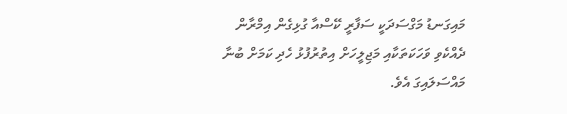މައިގަނޑު މަގްސަދަކީ ސަފާރީ ކޭސްއާ ގުޅިގެން އިމްރާން ދެއްކެވި ވަހަކަތަކާއި މަޖިލީހަށް އިތުރުފުޅު ހެދި ކަމަށް ބުނާ މައްސަލައިގަ އެވެ.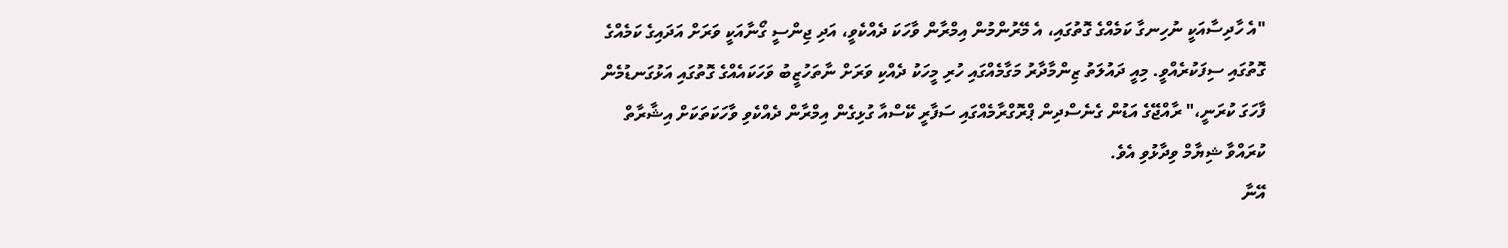"އެ ހާދިސާއަކީ ނުހިނގާ ކަމެއްގެ ގޮތުގައި، އެ މޭރުންމުން އިމްރާން ވާހަކަ ދެއްކެވީ، އަދި ޖިންސީ ގޯނާއަކީ ވަރަށް އަދައިގެ ކަމެއްގެ ގޮތުގައި ސިފަކުރެއްވީ. މިއީ ދައުލަތު ޒިންމާދާރު މަގާމެއްގައި ހުރި މީހަކު ދެއްކި ވަރަށް ނާތަހުޒީބު ވަހަކައެއްގެ ގޮތުގައި އަޅުގަނޑުމެން ފާހަގަ ކުރަނީ،" ރާއްޖޭގެ އަޑުން ގެނެސްދިން ޕްރޮގްރާމެއްގައި ސަފާރީ ކޭސްއާ ގުޅިގެން އިމްރާން ދެއްކެވި ވާހަކަތަކަށް އިޝާރާތް ކުރައްވާ ޝިޔާމް ވިދާޅުވި އެވެ.
އޭނާ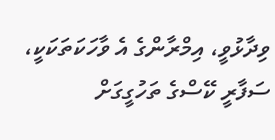ވިދާޅުވީ، އިމްރާންގެ އެ ވާހަކަތަކަކީ، ސަފާރީ ކޭސްގެ ތަހުގީގަށް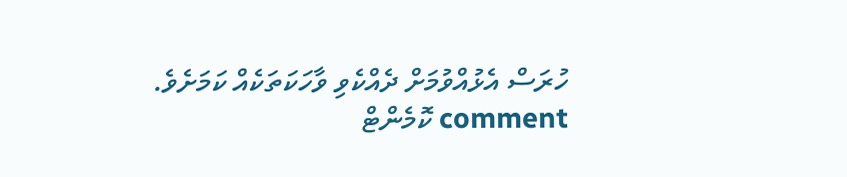ހުރަސް އެޅުއްވުމަށް ދެއްކެވި ވާހަކަތަކެއް ކަމަށެވެ.
comment ކޮމެންޓް